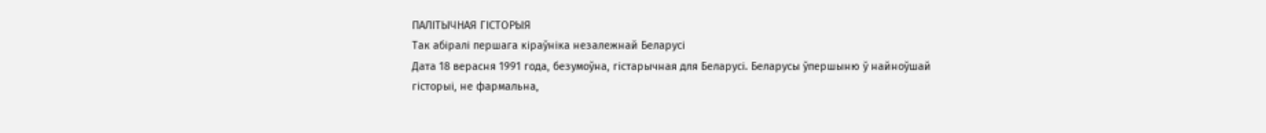ПАЛІТЫЧНАЯ ГІСТОРЫЯ
Так абіралі першага кіраўніка незалежнай Беларусі
Дата 18 верасня 1991 года, безумоўна, гістарычная для Беларусі. Беларусы ўпершыню ў найноўшай гісторыі, не фармальна,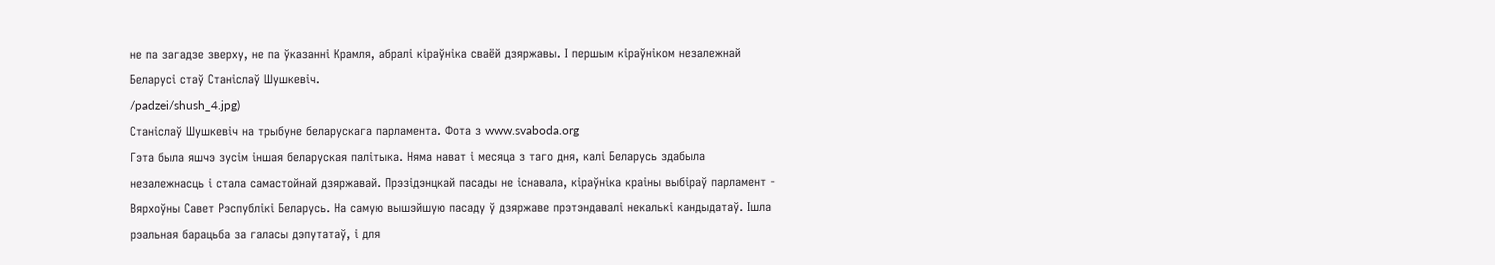не па загадзе зверху, не па ўказанні Крамля, абралі кіраўніка сваёй дзяржавы. І першым кіраўніком незалежнай Беларусі стаў Станіслаў Шушкевіч.
/padzei/shush_4.jpg)
Станіслаў Шушкевіч на трыбуне беларускага парламента. Фота з www.svaboda.org
Гэта была яшчэ зусім іншая беларуская палітыка. Няма нават і месяца з таго дня, калі Беларусь здабыла незалежнасць і стала самастойнай дзяржавай. Прэзідэнцкай пасады не існавала, кіраўніка краіны выбіраў парламент - Вярхоўны Савет Рэспублікі Беларусь. На самую вышэйшую пасаду ў дзяржаве прэтэндавалі некалькі кандыдатаў. Ішла рэальная барацьба за галасы дэпутатаў, і для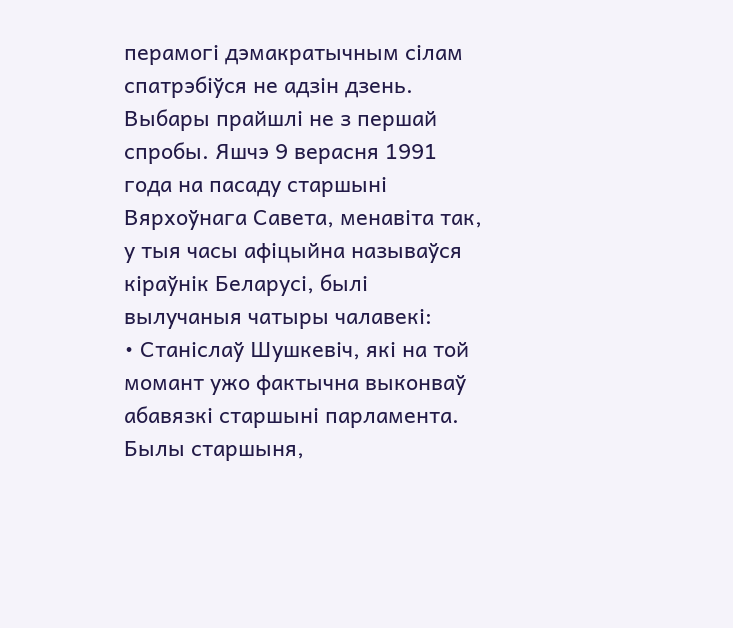перамогі дэмакратычным сілам спатрэбіўся не адзін дзень.
Выбары прайшлі не з першай спробы. Яшчэ 9 верасня 1991 года на пасаду старшыні Вярхоўнага Савета, менавіта так, у тыя часы афіцыйна называўся кіраўнік Беларусі, былі вылучаныя чатыры чалавекі:
• Станіслаў Шушкевіч, які на той момант ужо фактычна выконваў абавязкі старшыні парламента. Былы старшыня,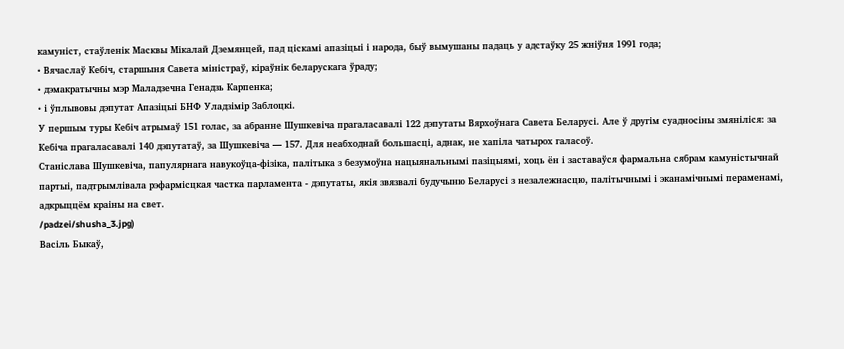камуніст, стаўленік Масквы Мікалай Дземянцей, пад ціскамі апазіцыі і народа, быў вымушаны падаць у адстаўку 25 жніўня 1991 года;
• Вячаслаў Кебіч, старшыня Савета міністраў, кіраўнік беларускага ўраду;
• дэмакратычны мэр Маладзечна Генадзь Карпенка;
• і ўплывовы дэпутат Апазіцыі БНФ Уладзімір Заблоцкі.
У першым туры Кебіч атрымаў 151 голас, за абранне Шушкевіча прагаласавалі 122 дэпутаты Вярхоўнага Савета Беларусі. Але ў другім суадносіны змяніліся: за Кебіча прагаласавалі 140 дэпутатаў, за Шушкевіча — 157. Для неабходнай большасці, аднак, не хапіла чатырох галасоў.
Станіслава Шушкевіча, папулярнага навукоўца-фізіка, палітыка з безумоўна нацыянальнымі пазіцыямі, хоць ён і заставаўся фармальна сябрам камуністычнай партыі, падтрымлівала рэфармісцкая частка парламента - дэпутаты, якія звязвалі будучыню Беларусі з незалежнасцю, палітычнымі і эканамічнымі пераменамі, адкрыццём краіны на свет.
/padzei/shusha_3.jpg)
Васіль Быкаў,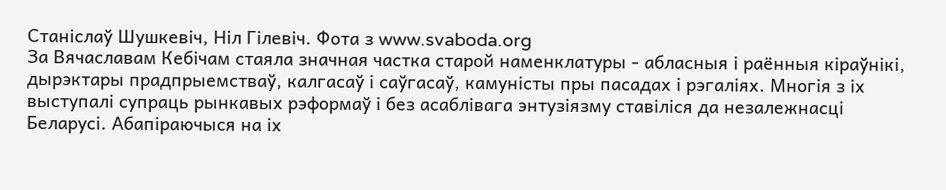Станіслаў Шушкевіч, Ніл Гілевіч. Фота з www.svaboda.org
За Вячаславам Кебічам стаяла значная частка старой наменклатуры - абласныя і раённыя кіраўнікі, дырэктары прадпрыемстваў, калгасаў і саўгасаў, камуністы пры пасадах і рэгаліях. Многія з іх выступалі супраць рынкавых рэформаў і без асаблівага энтузіязму ставіліся да незалежнасці Беларусі. Абапіраючыся на іх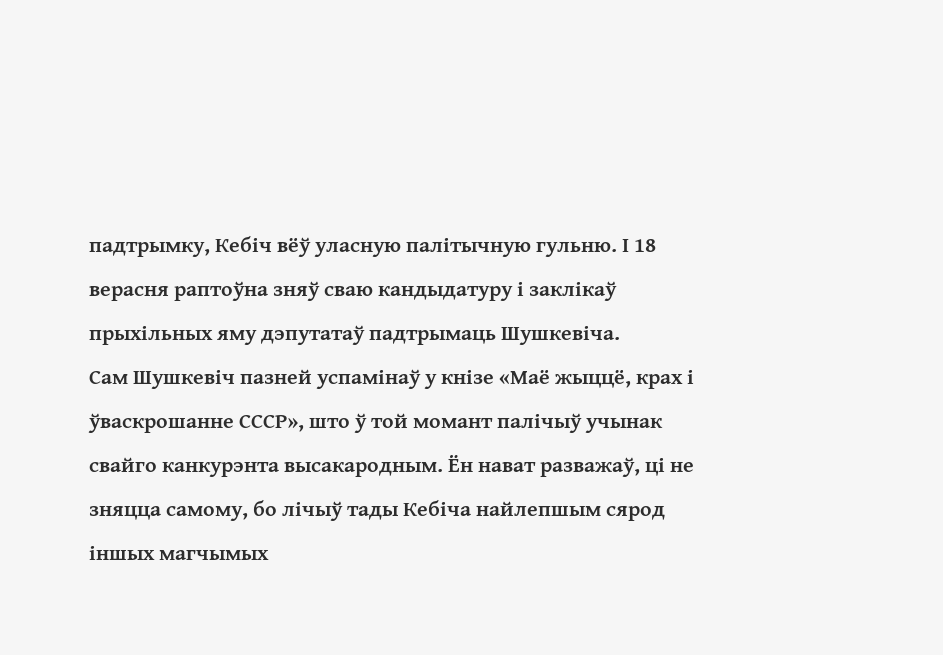падтрымку, Кебіч вёў уласную палітычную гульню. І 18 верасня раптоўна зняў сваю кандыдатуру і заклікаў прыхільных яму дэпутатаў падтрымаць Шушкевіча.
Сам Шушкевіч пазней успамінаў у кнізе «Маё жыццё, крах і ўваскрошанне СССР», што ў той момант палічыў учынак свайго канкурэнта высакародным. Ён нават разважаў, ці не зняцца самому, бо лічыў тады Кебіча найлепшым сярод іншых магчымых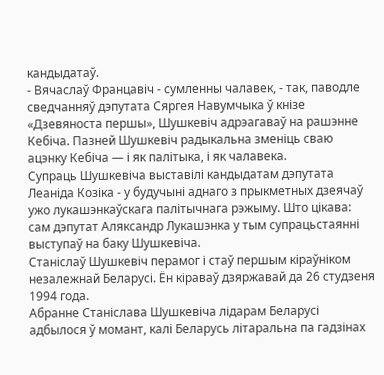кандыдатаў.
- Вячаслаў Францавіч - сумленны чалавек, - так, паводле сведчанняў дэпутата Сяргея Навумчыка ў кнізе «Дзевяноста першы», Шушкевіч адрэагаваў на рашэнне Кебіча. Пазней Шушкевіч радыкальна зменіць сваю ацэнку Кебіча — і як палітыка, і як чалавека.
Супраць Шушкевіча выставілі кандыдатам дэпутата Леаніда Козіка - у будучыні аднаго з прыкметных дзеячаў ужо лукашэнкаўскага палітычнага рэжыму. Што цікава: сам дэпутат Аляксандр Лукашэнка у тым супрацьстаянні выступаў на баку Шушкевіча.
Станіслаў Шушкевіч перамог і стаў першым кіраўніком незалежнай Беларусі. Ён кіраваў дзяржавай да 26 студзеня 1994 года.
Абранне Станіслава Шушкевіча лідарам Беларусі адбылося ў момант, калі Беларусь літаральна па гадзінах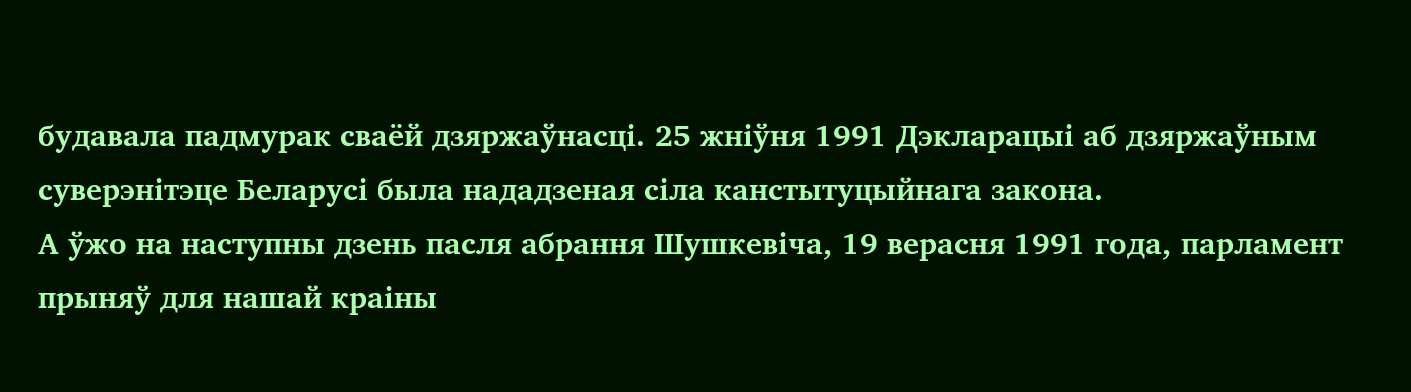будавала падмурак сваёй дзяржаўнасці. 25 жніўня 1991 Дэкларацыі аб дзяржаўным суверэнітэце Беларусі была нададзеная сіла канстытуцыйнага закона.
А ўжо на наступны дзень пасля абрання Шушкевіча, 19 верасня 1991 года, парламент прыняў для нашай краіны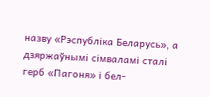назву «Рэспубліка Беларусь», а дзяржаўнымі сімваламі сталі герб «Пагоня» і бел-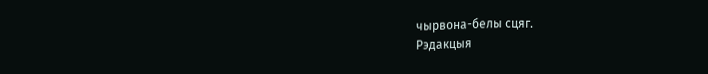чырвона-белы сцяг.
Рэдакцыя